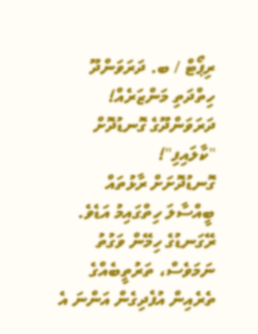ރިޕޯޓް / ބ. ދަރަވަންދޫ
ހިތްދަތި މަންޒަރެއް! ދަރަވަންދޫގެ ގޮނޑުދޮށް "ކާލައިފި"!
ގޮނޑުދޮށަށް ރާޅުތައް ބީއްސާލަ ހިތްގައިމު އަޑެވެ.
ރޭގަނޑުގެ ހިމޭން ވަގުތު ނަމަވެސް، ތަރުތީބެއްގެ ތެރެއިން އުފެދިގެން އަންނަ އެ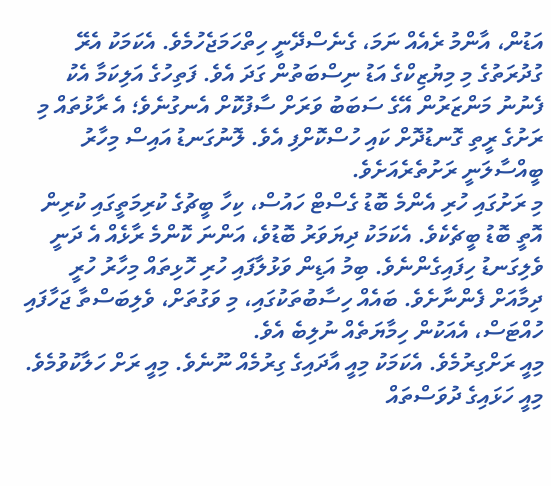އަޑުން، އާންމު ރެއެއް ނަމަ، ގެނެސްދޭނީ ހިތްހަމަޖެހުމެވެ. އެކަމަކު އެރޭ ގުދުރަތުގެ މި މިޔުޒިކްގެ އަޑު ނިސްބަތުން ގަދަ އެވެ. ފަތިހުގެ އަލިކަމާ އެކު ފެނުނު މަންޒަރުން އޭގެ ސަބަބު ވަރަށް ސާފުކޮށް އެނގުނެވެ؛ އެ ރާޅުތައް މި ރަށުގެ ރީތި ގޮނޑުދޮށް ކައި ހުސްކޮށްފި އެވެ. ލޮނުގަނޑު އައިސް މިހާރު ބީއްސާލަނީ ރަށުތެރެއަށެވެ.
މި ރަށުގައި ހުރި އެންމެ ބޮޑު ގެސްޓް ހައުސް، ކިހާ ބީޗުގެ ކުރިމަތީގައި ކުރިން އޮތީ ބޮޑު ބީޗެކެވެ. އެކަމަކު ދިޔަވަރު ބޮޑުވެ، އަންނަ ކޮންމެ ރާޅެއް އެ ދަނީ ވެލިގަނޑު ހިފައިގެންނެވެ. ބިމު އަޑިން ވަޅުލާފައި ހުރި ހޮޅިތައް މިހާރު ހުރީ ދިމާއަށް ފެންނާށެވެ. ބައެއް ހިސާބުތަކުގައި، މި ވަގުތަށް، ވެލިބަސްތާ ޖަހާފައި ހުއްޓަސް، އެއަކުން ހިމާޔަތެއް ނުލިބެ އެވެ.
މިއީ ރަށްގިރުމެވެ. އެކަމަކު މިއީ އާދައިގެ ގިރުމެއް ނޫނެވެ. މިއީ ރަށް ހަލާކުވުމެވެ. މިއީ ހަޅައިގެ ދުވަސްތައް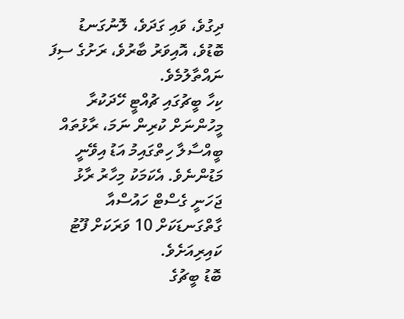ދިގުވެ، ވައި ގަދަވެ، ލޮނުގަނޑު ބޮޑުވެ، އޮއިވަރު ބާރުވެ، ރަށުގެ ސިފަ ނައްތާލުމެވެ.
ކިހާ ބީޗުގައި ޗުއްޓީ ހޭދަކުރާ މީހުންނަށް ކުރިން ނަމަ، ރާޅުތައް ބީއްސާލާ ހިތްގައިމު އަޑު އިވޭނީ މަޑުންނެވެ. އެކަމަކު މިހާރު ރާޅު ޖަހަނީ ގެސްޓް ހައުސްއާ ގާތްގަނޑަކަށް 10 ވަރަކަށް ފޫޓު ކައިރިއަށެވެ.
ބޮޑު ބީޗުގެ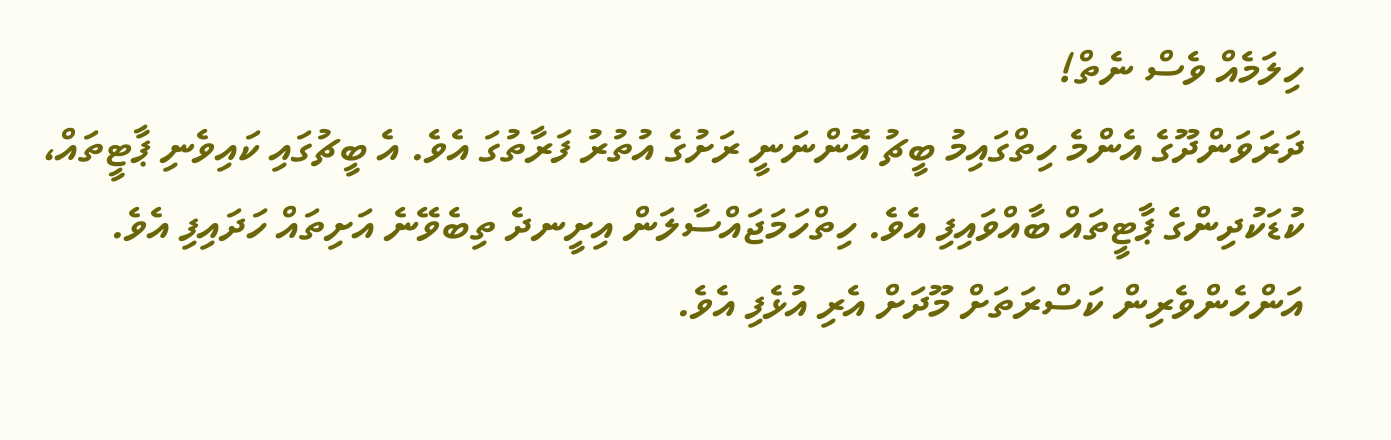ހިލަމެއް ވެސް ނެތް!
ދަރަވަންދޫގެ އެންމެ ހިތްގައިމު ބީޗު އޮންނަނީ ރަށުގެ އުތުރު ފަރާތުގަ އެވެ. އެ ބީޗުގައި ކައިވެނި ޕާޓީތައް، ކުޑަކުދިންގެ ޕާޓީތައް ބާއްވައިފި އެވެ. ހިތްހަމަޖައްސާލަން އިށީނދެ ތިބެވޭނެ އަށިތައް ހަދައިފި އެވެ. އަންހެންވެރިން ކަސްރަތަށް މޫދަށް އެރި އުޅެފި އެވެ.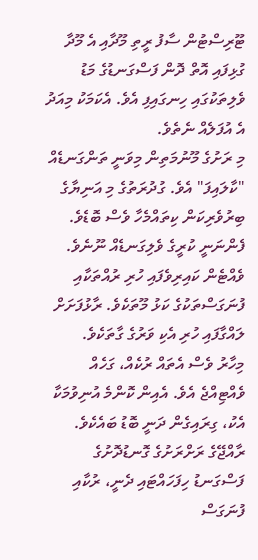ޓޫރިސްޓުން ސާފު ރީތި މޫދާއި އެ މޫދާ ގުޅިފައި އޮތް ދޮން ފަސްގަނޑުގެ މަޑު ވެލިތަކުގައި ހިނގައިފި އެވެ. އެކަމަކު މިއަދު އެ އުފަލެއް ނެތެވެ.
މި ރަށުގެ މޫނުމަތިން މިވަނީ ތަންގަނޑެއް "ކާލައިފަ" އެވެ. ގުދުރަތުގެ މި އަނިޔާގެ ބިރުވެރިކަން ކިތައްމެހާ ވެސް ބޮޑެވެ. ފެންނަނީ ކުރީގެ ވެލިގަނޑެއް ނޫނެވެ. ވެއްޓެން ކައިރިވެފައި ހުރި ރުއްތަކާއި ފުނަގަސްތަކުގެ ކަޅު މޫތަކެވެ. ރާޅުފަށަށް ލައްގާފައި ހުރި އެކި ވަރުގެ ގާތަކެވެ.
މިހާރު ވެސް އެތައް ރުކެއް، ގަހެއް ވެއްޓިއްޖެ އެވެ. އެއިން ކޮންމެ އުނިވުމަކާ އެކު، ގިރައިގެން ދަނީ ބޮޑު ބައެކެވެ.
ރާއްޖޭގެ ރަށްރަށުގެ ގޮނޑުދޮށުގެ ފަސްގަނޑު ހިފަހައްޓައި ދެނީ، ރުކާއި ފުނަގަސް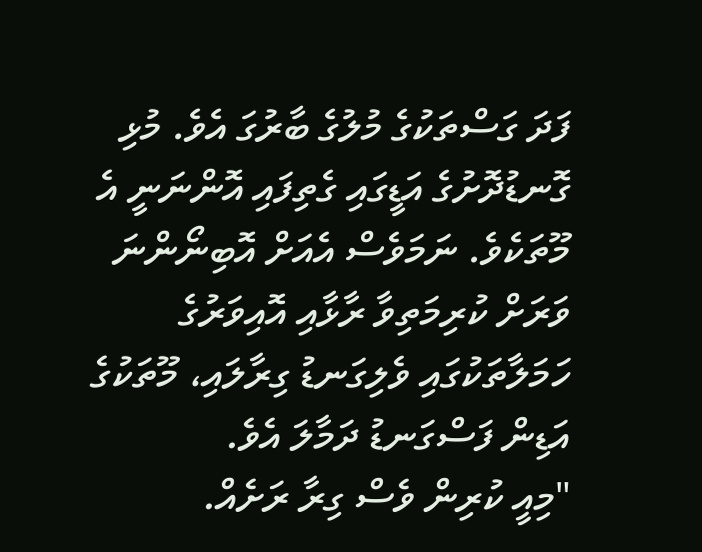ފަދަ ގަސްތަކުގެ މުލުގެ ބާރުގަ އެވެ. މުޅި ގޮނޑުދޮށުގެ އަޑީގައި ގެތިފައި އޮންނަނީ އެ މޫތަކެވެ. ނަމަވެސް އެއަށް އޮބިނޯންނަ ވަރަށް ކުރިމަތިވާ ރާޅާއި އޮއިވަރުގެ ހަމަލާތަކުގައި ވެލިގަނޑު ގިރާލައި، މޫތަކުގެ އަޑިން ފަސްގަނޑު ދަމާލަ އެވެ.
"މިއީ ކުރިން ވެސް ގިރާ ރަށެއް.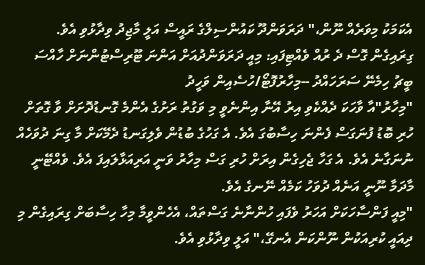އެކަމަކު މިވަރެއް ނޫން،" ދަރަވަންދޫ ކައުންސިލްގެ ރައީސް އަލީ މާޖިދު ވިދާޅުވި އެވެ.
ގިރައިގެން ގޮސް ދެ ރުއް ވެއްޓިފައި: މިއީ ދަރަވަންދުއަށް އަންނަ ޓޫރިސްޓުންނަށް ހާއްސަ ބީޗު ހިމެނޭ ސަރަހައްދު --މިހާރުފޮޓޯ/ހުސެއިން ވަހީދު
"މިހާރު"އާ ވާހަކަ ދެއްކެވި އިރު އޭނާ އިންނެވީ މި ވަގުތު ރަށުގެ އެންމެ ގޮނޑުދޮށަށް ވާ ގޮތަށް ހުރި ބޮޑު ފުނަގަސް ފެންނަ ހިސާބުގަ އެވެ. އެ ގަހުގެ ބުޑުން ވެލިގަނޑު ދެމޭކަށް މާ ގިނަ ދުވަހެއް ނުނަގާނެ އެވެ. އެ ގަހާ ޖެހިގެން އިރަށް ހުރި ގަސް މިހާރު ވަނީ އަރިއަޅާލައިފަ އެވެ. ވެއްޓޭނީ މާދަމާ ނޫނީ އަނެއް ދުވަހު ކަމެއް ނޭނގެ އެވެ.
"މިއީ ފަންސާހަކަށް އަހަރު ވެފައި ހުންނާނެ ގަސްތައް، އެހެންވީމާ މިހާ ހިސާބަށް ގިރައިގެން މި ދިއައީ ކުރިއަކުން ނޫންކަން އެނގޭ،" އަލީ ވިދާޅުވި އެވެ.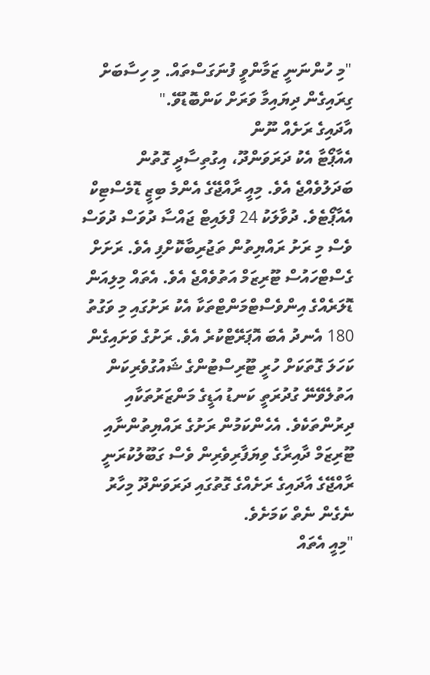"މި ހުންނަނީ ޒަމާންވީ ފުނަގަސްތައް. މި ހިސާބަށް ގިރައިގެން ދިޔައިމާ ވަރަށް ކަންބޮޑުވޭ."
އާދައިގެ ރަށެއް ނޫން
އެއާޕޯޓާ އެކު ދަރަވަންދޫ، އިގުތިސާދީ ގޮތުން ބަދަލުވެއްޖެ އެވެ. މިއީ ރާއްޖޭގެ އެންމެ ބިޒީ ޑޮމެސްޓިކް އެއާޕޯޓެވެ. ދުވާލަކު 24 ފްލައިޓް ޖައްސާ ދުވަސް ދުވަސް ވެސް މި ރަށު ރައްޔިތުން ތަޖުރިބާކޮށްފި އެވެ. ރަށަށް ގެސްޓްހައުސް ޓޫރިޒަމް އަތުވެއްޖެ އެވެ. އެތައް މިލިއަން ޑޮލަރެއްގެ އިންވެސްޓްމަންޓްތަކާ އެކު ރަށުގައި މި ވަގުތު 180 އެނދު އެބަ އޮޕަރޭޓްކުރެ އެވެ. ރަށުގެ ވަށައިގެން ކަހަލަ ގޮތަކަށް ހުރީ ޓޫރިސްޓުންގެ ޝައުގުވެރިކަން އަތުލެވޭނޭ ގުދުރަތީ ކަނޑު އަޑީގެ މަންޒަރުތަކާއި ދިރުންތަކެވެ. އެހެންކަމުން ރަށުގެ ރައްޔިތުންނާއި ޓޫރިޒަމް ދާއިރާގެ ވިޔަފާރިވެރިން ވެސް ގަބޫލުކުރަނީ ރާއްޖޭގެ އާދައިގެ ރަށެއްގެ ގޮތުގައި ދަރަވަންދޫ މިހާރު ނެގެން ނެތް ކަމަށެވެ.
"މިއީ އެތައް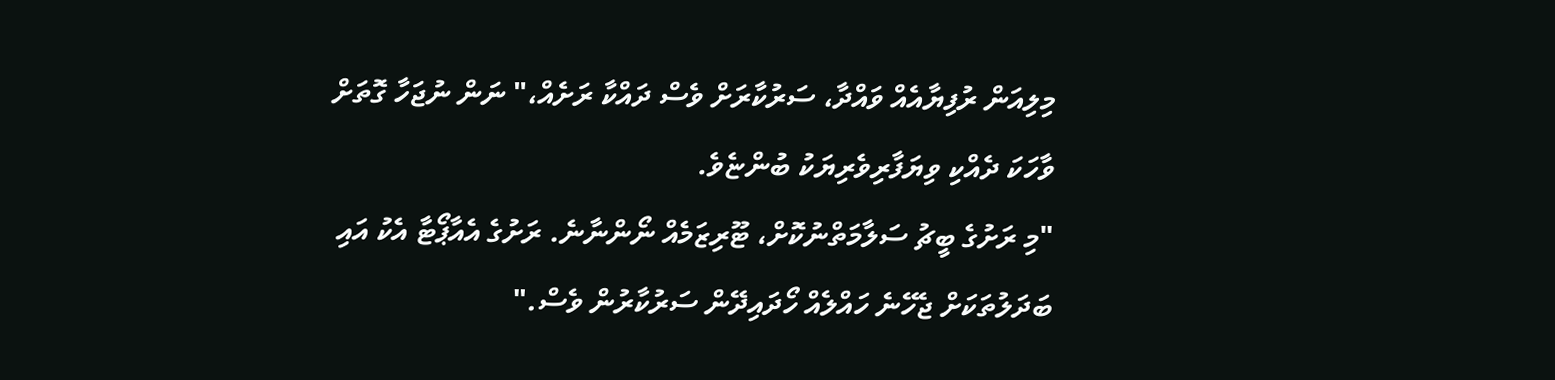މިލިއަން ރުފިޔާއެއް ވައްދާ، ސަރުކާރަށް ވެސް ދައްކާ ރަށެއް،" ނަން ނުޖަހާ ގޮތަށް ވާހަކަ ދެއްކި ވިޔަފާރިވެރިޔަކު ބުންޏެވެ.
"މި ރަށުގެ ބީޗު ސަލާމަތްނުކޮށް، ޓޫރިޒަމެއް ނޯންނާނެ. ރަށުގެ އެއާޕޯޓާ އެކު އައި ބަދަލުތަކަށް ޖެހޭނެ ހައްލެއް ހޯދައިދޭން ސަރުކާރުން ވެސް."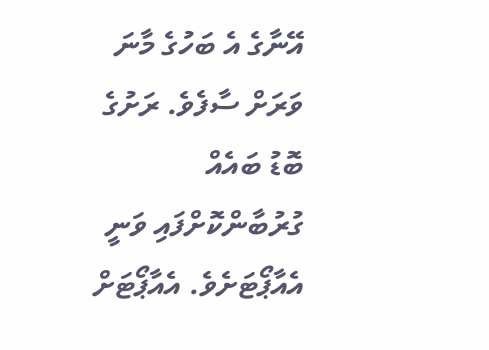އޭނާގެ އެ ބަހުގެ މާނަ ވަރަށް ސާފެވެ. ރަށުގެ ބޮޑު ބައެއް ގުރުބާންކޮށްފައި ވަނީ އެއާޕޯޓަށެވެ. އެއާޕޯޓަށް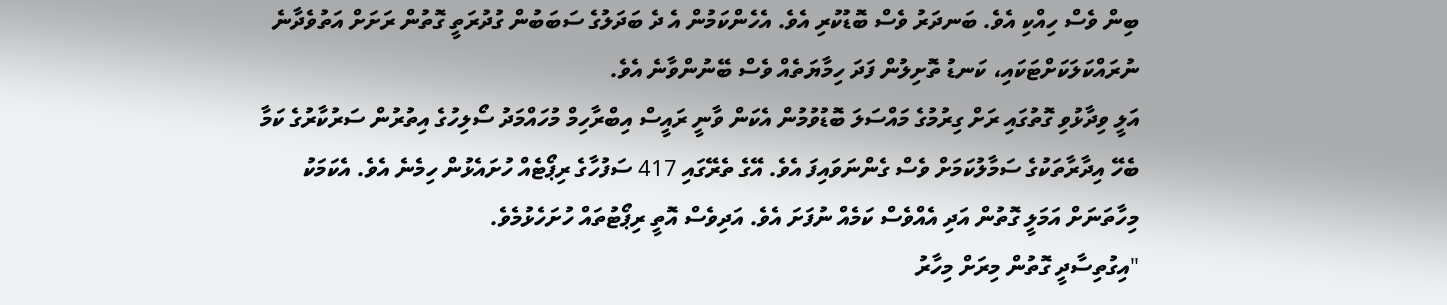ބިން ވެސް ހިއްކި އެވެ. ބަނދަރު ވެސް ބޮޑުކުރި އެވެ. އެހެންކަމުން އެ ދެ ބަދަލުގެ ސަބަބުން ގުދުރަތީ ގޮތުން ރަށަށް އަތުވެދާނެ ނުރައްކަލަކަށްޓަކައި، ކަނޑު ތޮށިލުން ފަދަ ހިމާޔަތެއް ވެސް ބޭނުންވާނެ އެވެ.
އަލީ ވިދާޅުވި ގޮތުގައި ރަށް ގިރުމުގެ މައްސަލަ ބޮޑުވުމުން އެކަން ވާނީ ރައީސް އިބްރާހިމް މުހައްމަދު ސޯލިހުގެ އިތުރުން ސަރުކާރުގެ ކަމާ ބެހޭ އިދާރާތަކުގެ ސަމާލުކަމަށް ވެސް ގެންނަވައިފަ އެވެ. އޭގެ ތެރޭގައި 417 ސަފުހާގެ ރިޕޯޓެއް ހުށައެޅުން ހިމެނެ އެވެ. އެކަމަކު މިހާތަނަށް އަމަލީ ގޮތުން އަދި އެއްވެސް ކަމެއް ނުފަށަ އެވެ. އަދިވެސް އޮތީ ރިޕޯޓުތައް ހުށަހެޅުމެވެ.
"އިގުތިސާދީ ގޮތުން މިރަށް މިހާރު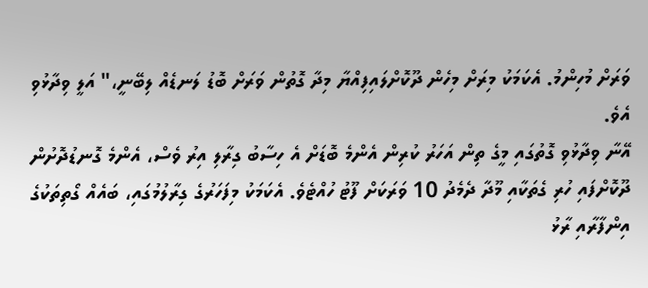ވަރަށް މުހިންމު. އެކަމަކު މިރަށް މިހެން ދޫކޮށްލައިފިއްޔާ މިދާ ގޮތުން ވަރަށް ބޮޑު ލަނޑެއް ލިބޭނީ،" އަލީ ވިދާޅުވި އެވެ.
އޭނާ ވިދާޅުވި ގޮތުގައި މީގެ ތިން އަހަރު ކުރިން އެންމެ ބޮޑަށް އެ ހިސާބު ގިރާލި އިރު ވެސް، އެންމެ ގޮނޑުދޮށުން ދޫކޮށްފައި ހުރި ގެތަކާއި މޫދާ ދެމެދު 10 ވަރަކަށް ފޫޓު ހުއްޓެވެ. އެކަމަކު މިފަހަރުގެ ގިރާލުމުގައި، ބައެއް ގޯތިތަކުގެ އިންފާރާއި ރާޅު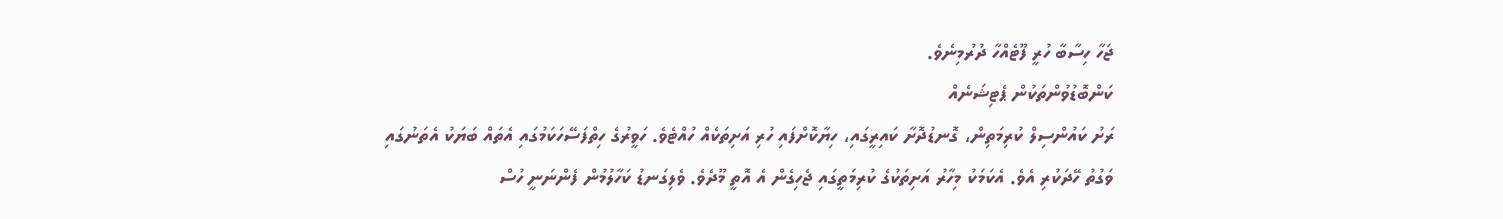ޖަހާ ހިސާބާ ހުރީ ފޫޓެއްހާ ދުރުމިނެވެ.
ކަންބޮޑުވުންތަކުން ޕެޓިޝަނެއް
ރަށު ކައުންސިލް ކުރިމަތިން، ގޮނޑުދޮށާ ކައިރީގައި، ހިޔާކޮށްފައި ހުރި އަށިތަކެއް ހުއްޓެވެ. ހަވީރުގެ ހިތްފަސޭހަކަމުގައި އެތައް ބަޔަކު އެތަނުގައި ވަގުތު ހޭދަކުރި އެވެ. އެކަމަކު މިހާރު އަށިތަކުގެ ކުރިމަތީގައި ޖެހިގެން އެ އޮތީ މޫދެވެ. ވެލިގަނޑު ކަހާލުމުން ފެންނަނީ ހުސް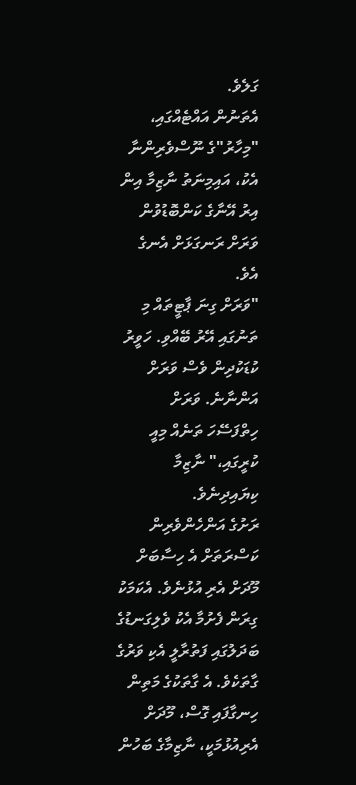ގަލެވެ.
އެތަނުން އައްޓެއްގައި، "މިހާރު"ގެ ނޫސްވެރިންނާ އެކު، އައިމިނަތު ނާޒިމާ އިން އިރު އޭނާގެ ކަންބޮޑުވުން ވަރަށް ރަނގަޅަށް އެނގެ އެވެ.
"ވަރަށް ގިނަ ޕާޓީތައް މި ތަނުގައި އޭރު ބޭއްވި. ހަވީރު ކުޑަކުދިން ވެސް ވަރަށް އަންނާނެ. ވަރަށް ހިތްފަސޭހަ ތަނެއް މިއީ ކުރީގައި،" ނާޒިމާ ކިޔައިދިނެވެ.
ރަށުގެ އަންހެންވެރިން ކަސްރަތަށް އެ ހިސާބަށް މޫދަށް އެރި އުޅުނެވެ. އެކަމަކު ގިރަން ފެށުމާ އެކު ވެލިގަނޑުގެ ބަދަލުގައި ފަތުރާލީ އެކި ވަރުގެ ގާތަކެވެ. އެ ގާތަކުގެ މަތިން ހިނގާފައި ގޮސް، މޫދަށް އެރިއުޅުމަކީ، ނާޒިމާގެ ބަހުން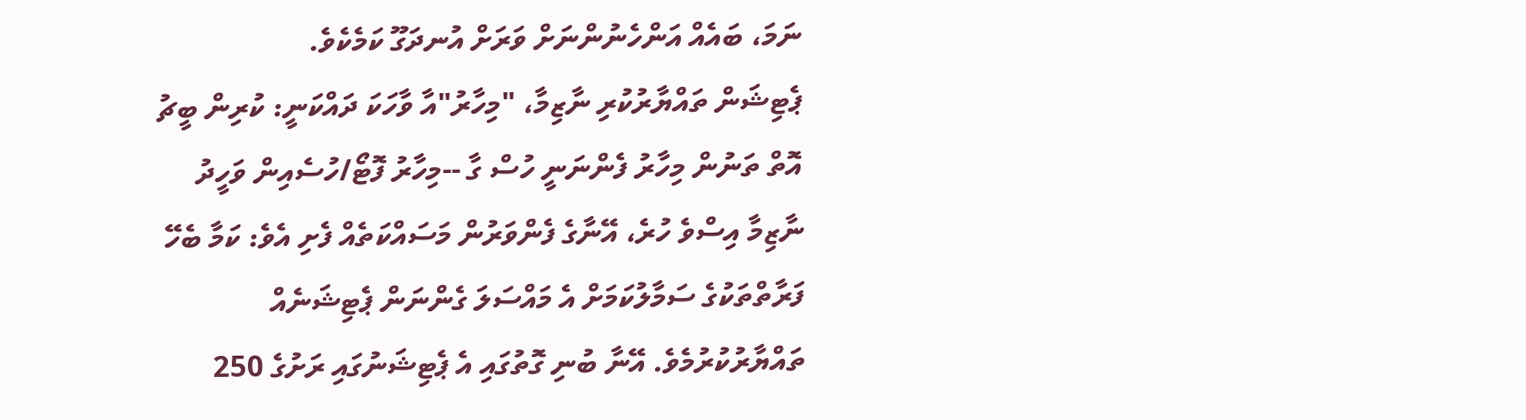ނަމަ، ބައެއް އަންހެނުންނަށް ވަރަށް އުނދަގޫ ކަމެކެވެ.
ޕެޓިޝަން ތައްޔާރުކުރި ނާޒިމާ، "މިހާރު"އާ ވާހަކަ ދައްކަނީ: ކުރިން ބީޗު އޮތް ތަނުން މިހާރު ފެންނަނީ ހުސް ގާ --މިހާރު ފޮޓޯ/ހުސެއިން ވަހީދު
ނާޒިމާ އިސްވެ ހުރެ، އޭނާގެ ފެންވަރުން މަސައްކަތެއް ފެށި އެވެ: ކަމާ ބެހޭ ފަރާތްތަކުގެ ސަމާލުކަމަށް އެ މައްސަލަ ގެންނަން ޕެޓިޝަނެއް ތައްޔާރުކުރުމެވެ. އޭނާ ބުނި ގޮތުގައި އެ ޕެޓިޝަނުގައި ރަށުގެ 250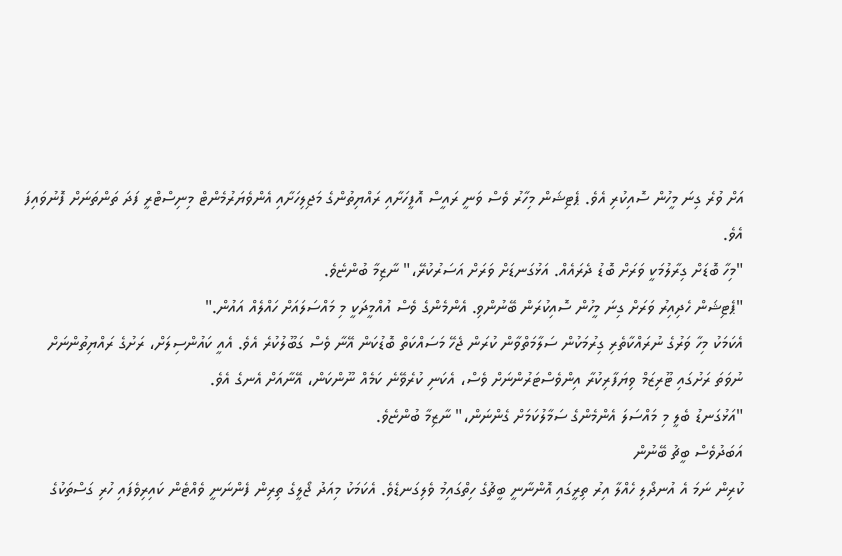އަށް ވުރެ ގިނަ މީހުން ސޮއިކުރި އެވެ. ޕެޓިޝަން މިހާރު ވެސް ވަނީ ރައީސް އޮފީހަށާއި ރައްޔިތުންގެ މަޖިލިހަށާއި އެންވެޔަރުމެންޓް މިނިސްޓްރީ ފަދަ ތަންތަނަށް ފޮނުވައިފަ އެވެ.
"މިހާ ބޮޑަށް ގިރާލުމަކީ ވަރަށް ބޮޑު ދެރައެއް. އަޅުގަނޑަށް ވަރަށް އަސަރުކުރޭ،" ނާޒިމާ ބުންޏެވެ.
"ޕެޓިޝަން ހެދިއިރު ވަރަށް ގިނަ މީހުން ސޮއިކުރަން ބޭނުންވި. އެންމެންގެ ވެސް އުއްމީދަކީ މި މައްސަލައަށް ހައްލެއް އައުން."
އެކަމަކު މިހާ ވަރުގެ ނުރައްކާތެރި ގިރުމަކުން ސަލާމަތްވާން ކުރަން ޖެހޭ މަސައްކަތް ބޮޑުކަން އޭނާ ވެސް ގަބޫލުކުރެ އެވެ. އެއީ ކައުންސިލަށް، ރަށުގެ ރައްޔިތުންނަށް ނުވަތަ ރަށުގައި ޓޫރިޒަމް ވިޔަފާރިކުރާ އިންވެސްޓަރުންނަށް ވެސް، އެކަނި ކުރެވޭނެ ކަމެއް ނޫންކަން، އޭނާއަށް އެނގެ އެވެ.
"އަޅުގަނޑު ބެލީ މި މައްސަލަ އެންމެންގެ ސަމާލުކަމަށް ގެންނަން،" ނާޒިމާ ބުންޏެވެ.
އަބަދުވެސް ބީޗު ބޭނުން
ކުރިން ނަމަ އެ އުނދޯލި ހެއްލާ އިރު ތިރީގައި އޮންނާނީ ބީޗުގެ ހިތްގައިމު ވެލިގަނޑެވެ. އެކަމަކު މިއަދު ޖޯލީގެ ތިރިން ފެންނަނީ ވެއްޓެން ކައިރިވެފައި ހުރި ގަސްތަކުގެ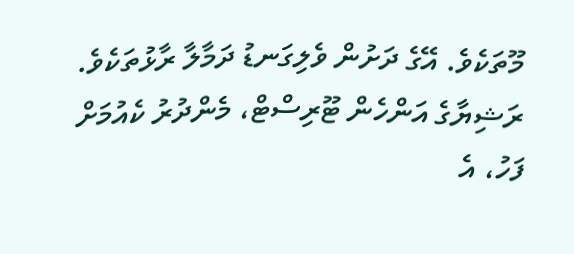މޫތަކެވެ. އޭގެ ދަށުން ވެލިގަނޑު ދަމާލާ ރާޅުތަކެވެ. ރަޝިޔާގެ އަންހެން ޓޫރިސްޓް، މެންދުރު ކެއުމަށް ފަހު، އެ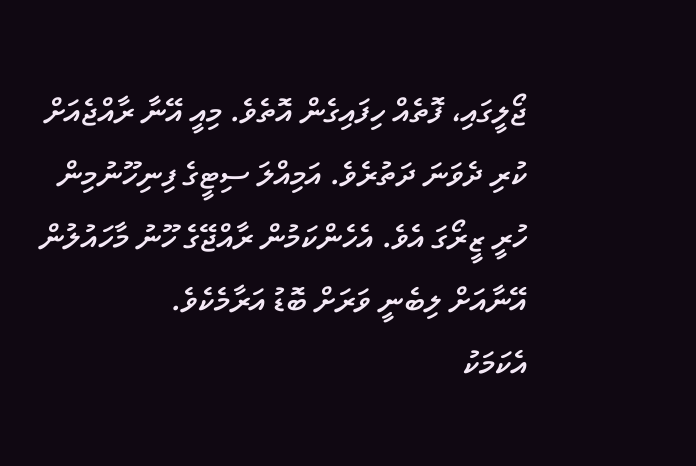ޖޯލީގައި، ފޮތެއް ހިފައިގެން އޮތެވެ. މިއީ އޭނާ ރާއްޖެއަށް ކުރި ދެވަނަ ދަތުރެވެ. އަމިއްލަ ސިޓީގެ ފިނިހޫނުމިން ހުރީ ޒީރޯގަ އެވެ. އެހެންކަމުން ރާއްޖޭގެ ހޫނު މާހައުލުން އޭނާއަށް ލިބެނީ ވަރަށް ބޮޑު އަރާމެކެވެ.
އެކަމަކު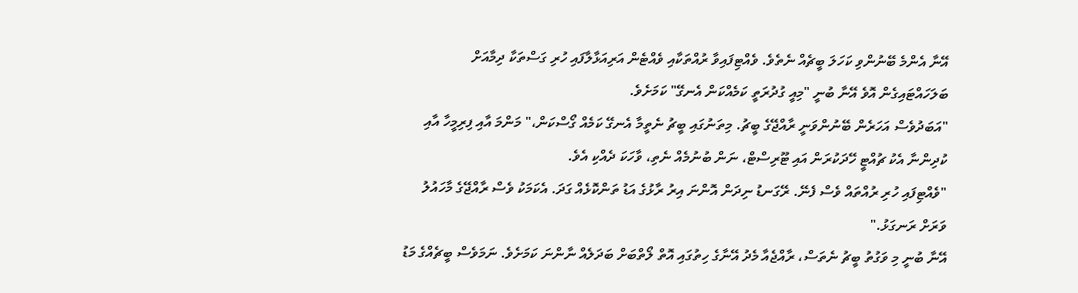އޭނާ އެންމެ ބޭނުންވި ކަހަލަ ބީޗެއް ނެތެވެ. ވެއްޓިފައިވާ ރުއްތަކާއި ވެއްޓެން އަރިއަޅާލާފައި ހުރި ގަސްތަކާ ދިމާއަށް ބަލަހައްޓައިގެން އޮވެ އޭނާ ބުނީ "މިއީ ގުދުރަތީ ކަމެއްކަން އެނގޭ" ކަމަށެވެ.
"އަބަދުވެސް އަހަރެން ބޭނުންވަނީ ރާއްޖޭގެ ބީޗު. މިތަނުގައި ބީޗު ނެތީމާ އެނގޭ ކަމެއް ގޯސްކަން،" މަންމަ އާއި ފިރިމީހާ އާއި ކުދިންނާ އެކު ޗުއްޓީ ހޭދަކުރަން އައި ޓޫރިސްޓް، ނަން ބުނުމެއް ނެތި، ވާހަކަ ދެއްކި އެވެ.
"ވެއްޓިފައި ހުރި ރުއްތައް ވެސް ފެނޭ. ރޭގަނޑު ނިދަން އޮންނަ އިރު ރާޅުގެ އަޑު ތަންކޮޅެއް ގަދަ. އެކަމަކު ވެސް ރާއްޖޭގެ މާހައުލު ވަރަށް ރަނގަޅު."
އޭނާ ބުނީ މި ވަގުތު ބީޗު ނެތަސް، ރާއްޖެއާ މެދު އޭނާގެ ހިތުގައި އޮތް ލޯތްބަށް ބަދަލެއް ނާންނަ ކަމަށެވެ. ނަމަވެސް ބީޗެއްގެ މަޑު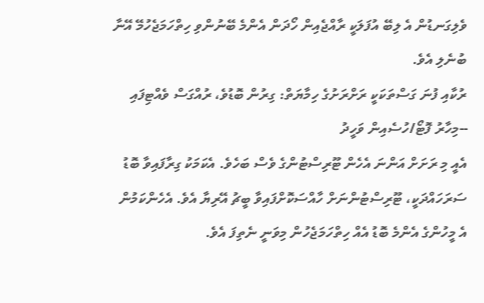ވެލިގަނޑުން އެ ލިބޭ އުފަލަކީ ރާއްޖެއިން ހޯދަން އެންމެ ބޭނުންވި ހިތްހަމަޖެހުމޭ އޭނާ ބުނެލި އެވެ.
ރުކާއި ފުނަ ގަސްތަކަކީ ރަށްރަށުގެ ހިމާޔަތް: ގިރުން ބޮޑުވެ، ރުއްގަސް ވެއްޓިފައި --މިހާރު ފޮޓޯ/ހުސެއިން ވަހީދު
އެއީ މި ރަށަށް އަންނަ އެހެން ޓޫރިސްޓުންގެ ވެސް ބަހެވެ. އެކަމަކު ގިރާފައިވާ ބޮޑު ސަރަހައްދަކީ، ޓޫރިސްޓުންނަށް ހާއްސަކޮށްފައިވާ ބީޗު އޭރިޔާ އެވެ. އެހެންކަމުން އެ މީހުންގެ އެންމެ ބޮޑު އެއް ހިތްހަމަޖެހުން މިވަނީ ނެތިފަ އެވެ.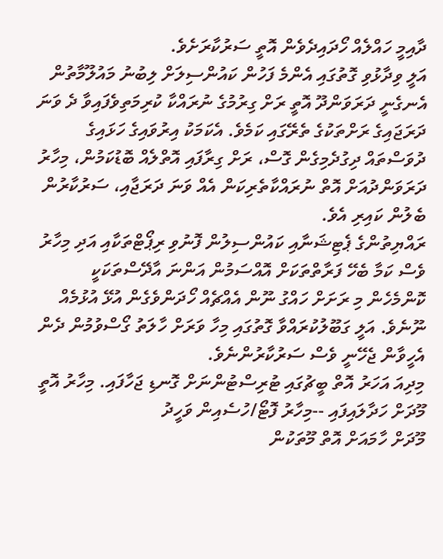ދާއިމީ ހައްލެއް ހޯދައިދެވެން އޮތީ ސަރުކާރަށެވެ.
އަލީ ވިދާޅުވި ގޮތުގައި އެންމެ ފަހުން ކައުންސިލަށް ލިބުނު މައުލޫމާތުން އެނގެނީ ދަރަވަންދޫ އޮތީ ރަށް ގިރުމުގެ ނުރައްކާ ކުރިމަތިވެފައިވާ ދެ ވަނަ ދަރަޖައިގެ ރަށްތަކުގެ ތެރޭގައި ކަމެވެ. އެކަމަކު އިރުވައިގެ ހަޅައިގެ ދުވަސްތައް ދިގުދެމިގެން ގޮސް، ރަށް ގިރާފައި އޮތްލެއް ބޮޑުކަމުން، މިހާރު ދަރަވަންދުއަށް އޮތް ނުރައްކާތެރިކަން އެއް ވަނަ ދަރަޖާއި، ސަރުކާރުން ބެލުން ކައިރި އެވެ.
ރައްޔިތުންގެ ޕެޓިޝަނާއި ކައުންސިލުން ފޮނުވި ރިޕޯޓްތަކާއި އަދި މިހާރު ވެސް ކަމާ ބެހޭ ފަރާތްތަކަށް އޮއްސަމުން އަންނަ އާދޭސްތަކަކީ ކޮންމެހެން މި ރަށަށް ހައްގު ނޫން އެއްޗެއް ހޯދަންވެގެން އުޅޭ އުޅުމެއް ނޫނެވެ. އަލީ ގަބޫލުކުރައްވާ ގޮތުގައި މިހާ ވަރަށް ހާލަތު ގޯސްވުމުން ދެން އެހީވާން ޖެހޭނީ ވެސް ސަރުކާރުންނެވެ.
މިދިއަ އަހަރު އޮތް ބީޗުގައި ޓުރިސްޓުންނަށް ގޮނޑި ޖަހާފައި. މިހާރު އޮތީ މޫދަށް ހަދާލައިފައި --މިހާރު ފޮޓޯ/ހުސެއިން ވަހީދު
މޫދަށް ހާމައަށް އޮތް މޫތަކުން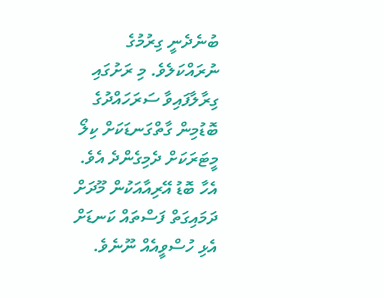ބުނެދެނީ ގިރުމުގެ ނުރައްކަލެވެ. މި ރަށުގައި ގިރާލާފައިވާ ސަރަހައްދުގެ ބޮޑުމިން ގާތްގަނޑަކަށް ކިލޯ މީޓަރަކަށް ދެމިގެންދެ އެވެ. އެހާ ބޮޑު އޭރިއާއަކުން މޫދަށް ދަމައިގަތް ފަސްތައް ކަނޑަށް އެޅި ހުސްވީއެއް ނޫނެވެ.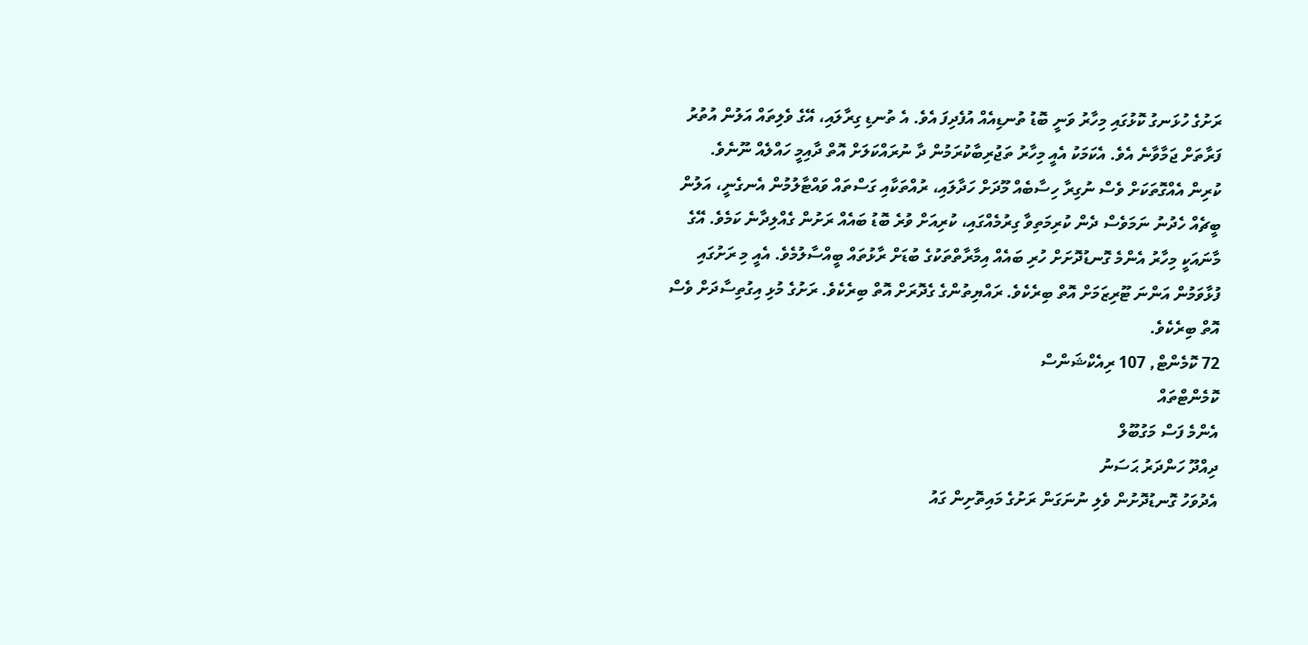ރަށުގެ ހުޅަނގު ކޮޅުގައި މިހާރު ވަނީ ބޮޑު ތުނޑިއެއް އުފެދިފަ އެވެ. އެ ތުނޑި ގިރާލައި، އޭގެ ވެލިތައް އަލުން އުތުރު ފަރާތަށް ޖަމާވާނެ އެވެ. އެކަމަކު އެއީ މިހާރު ތަޖުރިބާކުރަމުން ދާ ނުރައްކަލަށް އޮތް ދާއިމީ ހައްލެއް ނޫނެވެ.
ކުރިން އެއްގޮތަކަށް ވެސް ނުގިރާ ހިސާބެއް މޫދަށް ހަދާލައި، ރުއްތަކާއި ގަސްތައް ވައްޓާލުމުން އެނގެނީ، އަލުން ބީޗެއް ހެދުނު ނަމަވެސް ދެން ކުރިމަތިވާ ގިރުމެއްގައި، ކުރިއަށް ވުރެ ބޮޑު ބައެއް ރަށުން ގެއްލިދާނެ ކަމެވެ. އޭގެ މާނައަކީ މިހާރު އެންމެ ގޮނޑުދޮށަށް ހުރި ބައެއް އިމާރާތްތަކުގެ ބުޑަށް ރާޅުތައް ބީއްސާލުމެވެ. އެއީ މި ރަށުގައި ފުޅާވަމުން އަންނަ ޓޫރިޒަމަށް އޮތް ބިރެކެވެ. ރައްޔިތުންގެ ގެދޮރަށް އޮތް ބިރެކެވެ. ރަށުގެ މުޅި އިގުތިސާދަށް ވެސް އޮތް ބިރެކެވެ.
72 ކޮމެންޓް, 107 ރިއެކްޝަންސް
ކޮމެންޓްތައް
އެންމެ ފަސް މަގުބޫލް
ދިއްދޫ ހަންދަރު ޙަސަނު
އެދުވަހު ގޮނޑުދޮށުން ވެލި ނުނަގަން ރަށުގެ މައިތޮށިން ގައު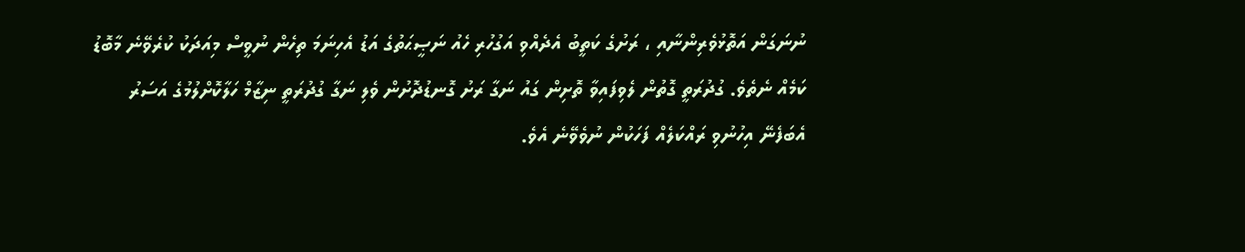ނުނަގަން އަތޮޅުވެރިންނާއި ، ރަށުގެ ކަތީބު އެދެއްވި އަގުހުރި ހެއު ނަޞީޙަތުގެ އަޑު އެހިނަމަ ތިހެން ނުވީސް މިއަދަކު ކުރެވޭނެ މާބޮޑު ކަމެއް ނެތެވެ. ގުދުރަތީ ގޮތުން ލެވިފައިވާ ތޮށިން ގައު ނަގާ ރަށު ގޮނޑުދޮށުން ވެލި ނަގާ ގުދުރަތީ ނިޒާމް ހަލާކޮށްލުމުގެ އަސަރު އެބަފެނޭ އިހުނުވި ރައްކަލެއް ފަހަކުން ނުވެވޭނެ އެވެ.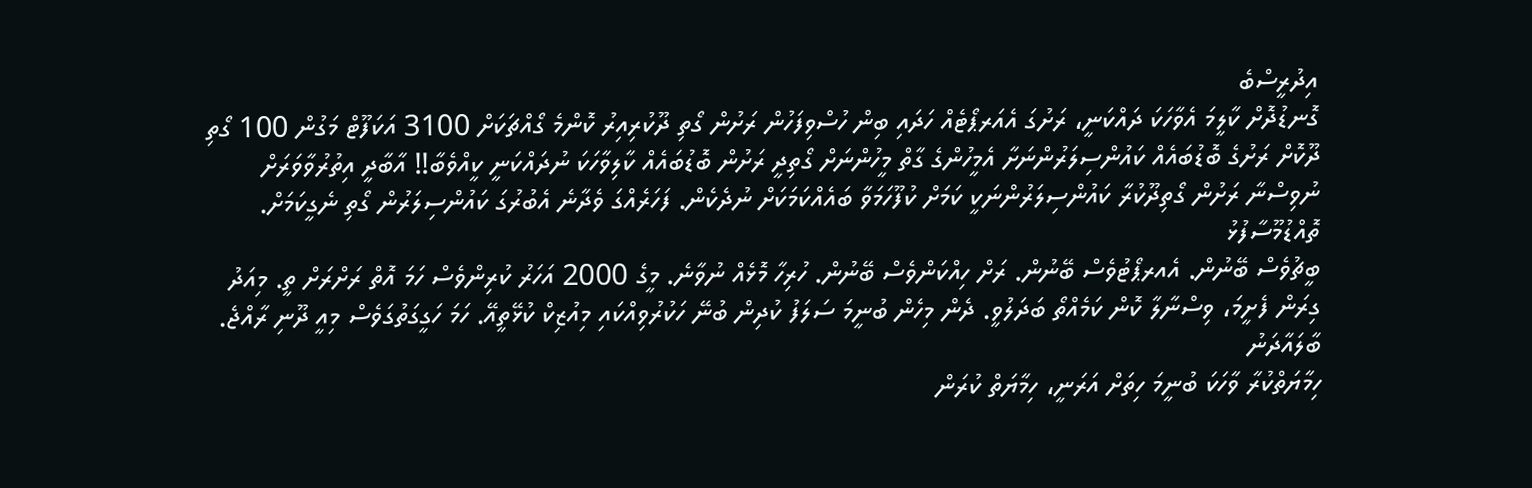އިދުރީސްބެ
ގޮނޑުދޮށް ކާލީމަ އެވާހަކަ ދައްކަނީ، ރަށުގަ އެއަރޕޯޓެއް ހަދައި ބިން ހުސްވިފަހުން ރަށުން ގޯތި ދޫކުރިއިރު ކޮންމެ ގޯއްޗަކަށް 3100 އަކަފޫޓް މަގުން 100 ގޯތި ދޫކޮށް ރަށުގެ ބޮޑުބައެއް ކައުންސިލަރުންނަށާ އެމީހުންގެ ގާތް މީހުންނަށް ގޯތިދީ ރަށުން ބޮޑުބައެއް ކާލިވާހަކަ ނުދައްކަނީ ކީއްވެބާ!! އާބާދީ އިތުރުވާވަރަށް ނުވިސްނާ ރަށުން ގޯތިދޫކުރާ ކައުންސިލަރުންނަކީ ކަމަށް ކުފޫހަމަވާ ބައެއްކަމަކަށް ނުދެކެން. ފަހަރެއްގަ ވެދާނެ އެބުރުގަ ކައުންސިލަރުން ގޯތި ނެގީކަމަށް.
ތޮއްޑުމޫސާފުޅު
ބީޗުވެސް ބޭނުން. އެއރޕޯޓުވެސް ބޭނުން. ރަށް ހިއްކަންވެސް ބޭނުން. ހުރިހާ މޮޅެއް ނުވާނެ. މީގެ 2000 އަހަރު ކުރިންވެސް ހަމަ އޮތް ރަށްރަށް ތީ. މިއަދު ގިރަން ފެށީމަ، ވިސްނާލާ ކޮން ކަމެއްތޯ ބަދަލުވީ. ދެން މިހެން ބުނީމަ ސަލަފު ކުދިން ބުނޭ ހަކުރުވިއްކައި މިއުޒިކް ކުޅޭތީއޭ. ހަމަ ހަގީގަތުގަވެސް މިއީ ދޫނި ރާއްޖެ.
ބާލައާދަނު
ހިމާޔަތްކުރާ ވާހަކަ ބުނީމަ ހިތަށް އަރަނީ، ހިމާޔަތް ކުރަން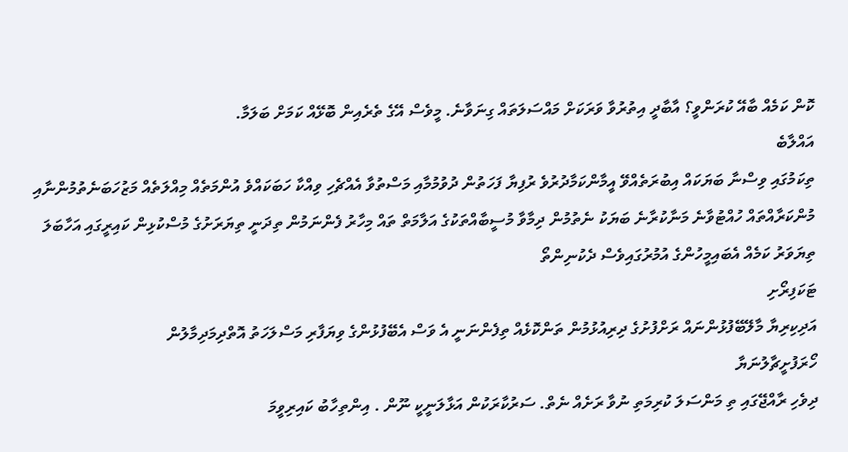ކޮން ކަމެއް ބާއޭ ކުރަންވީ؟ އާބާދީ އިތުރުވާ ވަރަކަށް މައްސަލަތައް ގިނަވާނެ. މީވެސް އޭގެ ތެރެއިން ބޮޅޭއް ކަމަށް ބަލަމާ.
އައްލާބެ
ތިކަމުގައި ވިސްނާ ބަޔަކައް އިބުރަތެއްވޭ އީމާންކަމާދުރުވެ ރުފިޔާ ފަހަތުން ދުވުމުމާއި މަސްތުވާ އެއްޗެހި ވިއްކާ ހަބަކައްވެ އުންމަތެއް މިއްލަތެއް މަޒުހަބަނެތުމުންނާއި މުންކަރާއްތައް ހުއްޓުވާނެ މަނާކުރާނެ ބަޔަކު ނެތުމުން ދިމާވާ މުސީބާއްތަކުގެ އަލާމަތް ތައް މިހާރު ފެންނަމުން ތިދަނީ ތިޔަރަށުގެ މުސްކުޅިން ކައިރީގައި އަހާބަލަ ތިޔަވަރު ކަމެއް އެބައިމީހުންގެ އުމުރުގައިވެސް ދެކުނިންތޯ
ޓަކަފިރޯށި
އަދިކިރިޔާ މާލޭބޭފުޅުންނައް ރަށްފުށުގެ ދިރިއުޅުމުން ތަންކޮޅެއް ތިފެންނަނީ އެ ވަސް އެބޭފުޅުންގެ ވިޔަފާރި މަސްލަހަތު އޮތްދިމަދިމާލުން
ހޯރަފުށީޗާލުނަޔާ
ދިވެހި ރާއްޖޭގައި ތި މަންސަލަ ކުރިމަތި ނުވާ ރަށެއް ނެތް. ސަރުކާރަކުން އަޅާލަނީކީ ނޫން . އިންތިހާބު ކައިރިވީމަ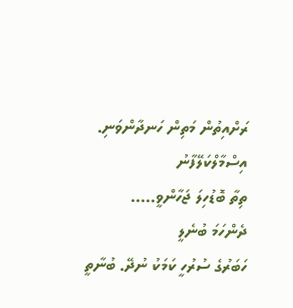ރަށްއިތުން މަތިން ހަނދާންވަނި.
އިސްމާލްކަލޭފާނު
ތިތާ ބޮޑުހިލަ ޖަހާންވީ.....
ދެންހަމަ ބުނެލީ
ހަބަރުގެ ސުރުހީ ކަމަކު ނުދޭ. ބުނާތީ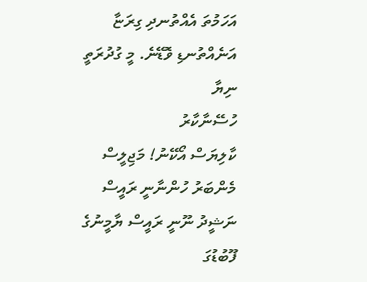އަހަމުތަ އެއްތުނދި ގިރަޏާ އަނެއްތުނޑި ވޮޑޭނެ. މީ ގުދުރަތީ ނިޔާ
ހުސޭނާކާރު
ކާލިޔަސް އޯކޭނު! މަޖިލީސް މެންބަރު ހުންނާނީ ރައީސް ނަޝީދު ނޫނީ ރައީސް ޔާމީނުގެ ފޫބުޑުގަ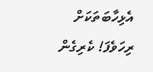އެޅިހާބަތަކަށް ރިހަވެފަ! ކެރިގެން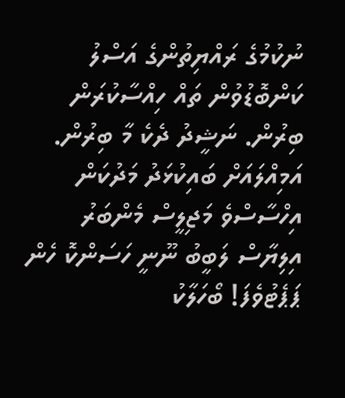ނުކުމުގެ ރައްޔިތުންގެ އަސްލު ކަންބޮޑުވުން ތައް ހިއްސާކުރަން ބިރުން. ނަޝީދު ދެކެ މާ ބިރުން. އަމިއްލައަށް ބައިކުޅަދު މަދުކަން އިހްސާސްވެ މަޖިލީސް މެންބަރު އިލިޔާސް ލަބީބު ނޫނީ ހަސަންކޮ ހެން ޕަޕެޓުވެފަ! ބޯހަލާކު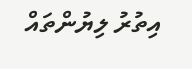އިތުރު ލިޔުންތައް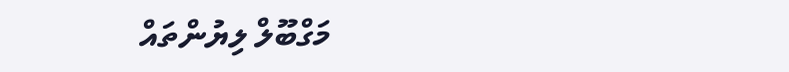މަގްބޫލް ލިޔުންތައް